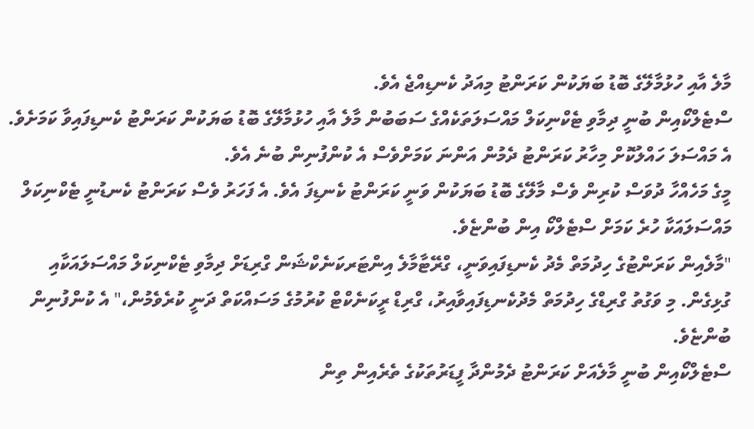މާލެ އާއި ހުޅުމާލޭގެ ބޮޑު ބަޔަކުން ކަރަންޓު މިއަދު ކެނޑިއްޖެ އެވެ.
ސްޓެލްކޯއިން ބުނީ ދިމާވި ޓެކްނިކަލް މައްސަލަތަކެއްގެ ސަބަބުން މާލެ އާއި ހުޅުމާލޭގެ ބޮޑު ބަޔަކުން ކަރަންޓު ކެނޑިފައިވާ ކަމަށެވެ. އެ މައްސަލަ ހައްލުކޮށް މިހާރު ކަރަންޓު ދެމުން އަންނަ ކަމަށްވެސް އެ ކުންފުނިން ބުނެ އެވެ.
މީގެ މަހެއްހާ ދުވަސް ކުރިން ވެސް މާލޭގެ ބޮޑު ބަޔަކުން ވަނީ ކަރަންޓު ކެނޑިފަ އެވެ. އެ ފަހަރު ވެސް ކަރަންޓު ކެނޑުނީ ޓެކްނިކަލް މައްސަލައަކާ ހުރެ ކަމަށް ސްޓެލްކޯ އިން ބުންޏެވެ.
"މާލެއިން ކަރަންޓުގެ ހިދުމަތް މެދު ކެނޑިފައިވަނީ، ގްރޭޓާމާލެ އިންޓަރކަނެކްޝަން ގްރިޑަށް ދިމާވި ޓެކްނިކަލް މައްސަލައަކާއި ގުޅިގެން. މި ވަގުތު ގްރިޑްގެ ހިދުމަތް މެދުކެނޑިފައިވާއިރު، ގްރިޑް ރީކަނެކްޓް ކުރުމުގެ މަސައްކަތް ދަނީ ކުރެވެމުން،" އެ ކުންފުނިން ބުންޏެވެ.
ސްޓެލްކޯއިން ބުނީ މާލެއަށް ކަރަންޓު ދެމުންދާ ފީޑަރުތަކުގެ ތެރެއިން ތިން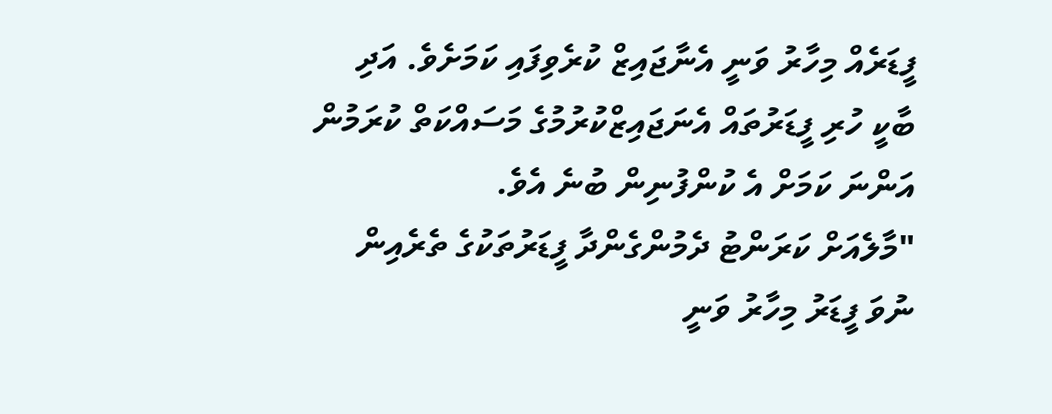ފީޑަރެއް މިހާރު ވަނީ އެނާޖައިޒް ކުރެވިފައި ކަމަށެވެ. އަދި ބާކީ ހުރި ފީޑަރުތައް އެނަޖައިޒްކުރުމުގެ މަސައްކަތް ކުރަމުން އަންނަ ކަމަށް އެ ކުންފުނިން ބުނެ އެވެ.
"މާލެއަށް ކަރަންޓު ދެމުންގެންދާ ފީޑަރުތަކުގެ ތެރެއިން ނުވަ ފީޑަރު މިހާރު ވަނީ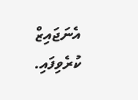އެނަޖައިޒް ކުރެވިފައި.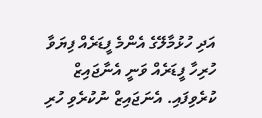އަދި ހުޅުމާލޭގެ އެންމެ ފީޑަރެއް ފިޔަވާ ހުރިހާ ފީޑަރެއް ވަނީ އެނާޖައިޒް ކުރެވިފައި. އެނަޖައިޒް ނުކުރެވި ހުރި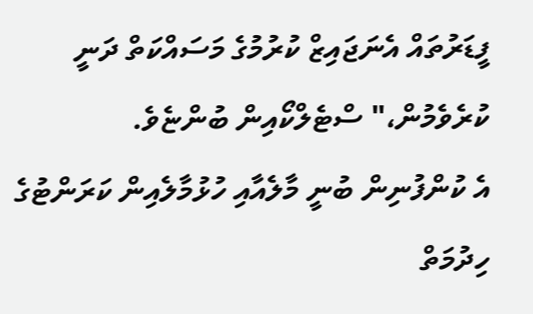ފީޑަރުތައް އެނަޖައިޒް ކުރުމުގެ މަސައްކަތް ދަނީ ކުރެވެމުން،" ސްޓެލްކޯއިން ބުންޏެވެ.
އެ ކުންފުނިން ބުނީ މާލެއާއި ހުޅުމާލެއިން ކަރަންޓުގެ ހިދުމަތް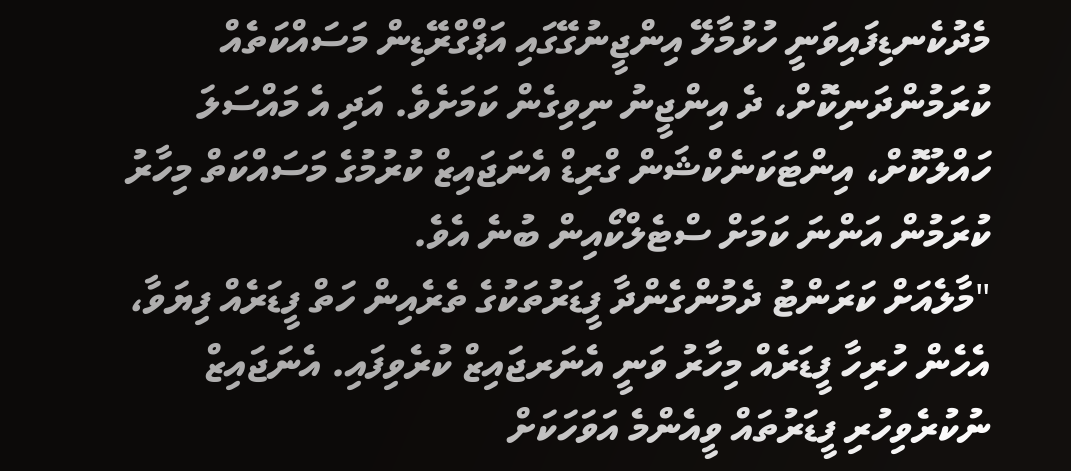މެދުކެނޑިފައިވަނީ ހުޅުމާލޭ އިންޖީނުގޭގައި އަޕްގްރޭޑިން މަސައްކަތެއް ކުރަމުންދަނިކޮށް، ދެ އިންޖީނު ނިވިގެން ކަމަށެވެ. އަދި އެ މައްސަލަ ހައްލުކޮށް، އިންޓަކަނެކްޝަން ގްރިޑް އެނަޖައިޒް ކުރުމުގެ މަސައްކަތް މިހާރު ކުރަމުން އަންނަ ކަމަށް ސްޓެލްކޯއިން ބުނެ އެވެ.
"މާލެއަށް ކަރަންޓު ދެމުންގެންދާ ފީޑަރުތަކުގެ ތެރެއިން ހަތް ފީޑަރެއް ފިޔަވާ، އެހެން ހުރިހާ ފީޑަރެއް މިހާރު ވަނީ އެނަރޖައިޒް ކުރެވިފައި. އެނަޖައިޒް ނުކުރެވިހުރި ފީޑަރުތައް ވީއެންމެ އަވަހަކަށް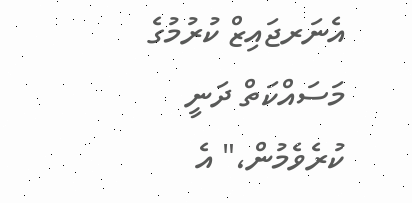އެނަރޖައިޒް ކުރުމުގެ މަސައްކަތް ދަނީ ކުރެވެމުން،" އެ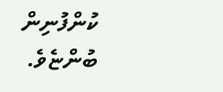ކުންފުނިން ބުންޏެވެ.